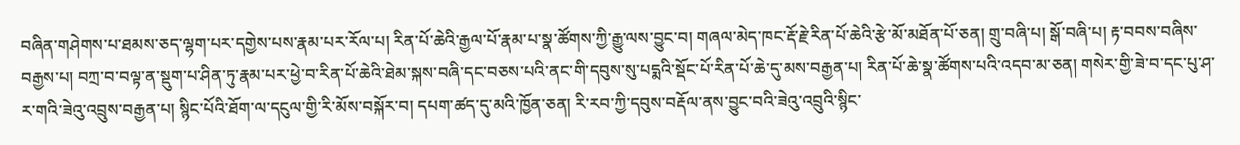བཞིན་གཤེགས་པ་ཐམས་ཅད་ལྷག་པར་དགྱེས་པས་རྣམ་པར་རོལ་པ། རིན་པོ་ཆེའི་རྒྱལ་པོ་རྣམ་པ་སྣ་ཚོགས་ཀྱི་རྒྱུ་ལས་བྱུང་བ། གཞལ་མེད་ཁང་རྡོ་རྗེ་རིན་པོ་ཆེའི་རྩེ་མོ་མཐོན་པོ་ཅན། གྲུ་བཞི་པ། སྒོ་བཞི་པ། རྟ་བབས་བཞིས་བརྒྱས་པ། བཀྲ་བ་བལྟ་ན་སྡུག་པ་ཤིན་ཏུ་རྣམ་པར་ཕྱེ་བ་རིན་པོ་ཆེའི་ཐེམ་སྐས་བཞི་དང་བཅས་པའི་ནང་གི་དབུས་སུ་པདྨའི་སྡོང་པོ་རིན་པོ་ཆེ་དུ་མས་བརྒྱན་པ། རིན་པོ་ཆེ་སྣ་ཚོགས་པའི་འདབ་མ་ཅན། གསེར་གྱི་ཟེ་བ་དང་པུ་ཤ་ར་གའི་ཟེའུ་འབྲུས་བརྒྱན་པ། སྙིང་པོའི་ཐོག་ལ་དངུལ་གྱི་རི་མོས་བསྐོར་བ། དཔག་ཚད་དུ་མའི་ཁྱོན་ཅན། རི་རབ་ཀྱི་དབུས་བརྡོལ་ནས་བྱུང་བའི་ཟེའུ་འབྲུའི་སྙིང་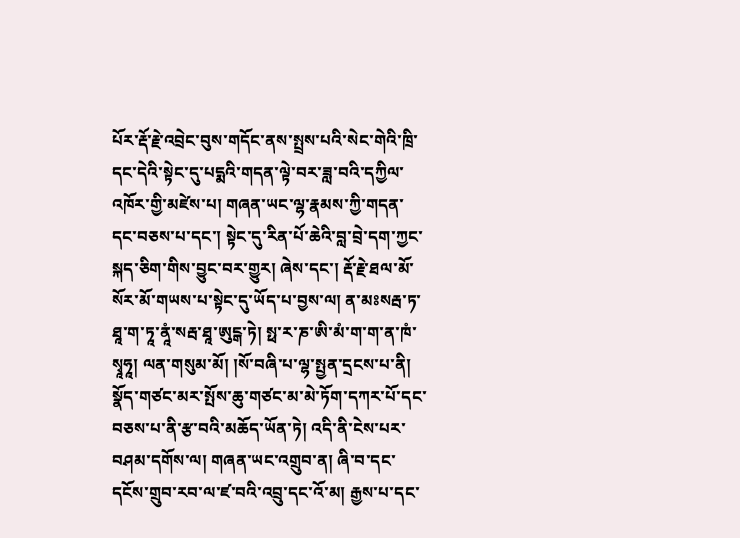པོར་རྡོ་རྗེ་འབྲེང་བུས་གདོང་ནས་སྤྲས་པའི་སེང་གེའི་ཁྲི་དང་དེའི་སྟེང་དུ་པདྨའི་གདན་ལྟེ་བར་ཟླ་བའི་དཀྱིལ་འཁོར་གྱི་མཛེས་པ། གཞན་ཡང་ལྷ་རྣམས་ཀྱི་གདན་དང་བཅས་པ་དང་། སྟེང་དུ་རིན་པོ་ཆེའི་བླ་བྲེ་དག་ཀྱང་སྐད་ཅིག་གིས་བྱུང་བར་གྱུར། ཞེས་དང་། རྡོ་རྗེ་ཐལ་མོ་སོར་མོ་གཡས་པ་སྟེང་དུ་ཡོད་པ་བྱས་ལ། ན་མཿསརྦ་ཏ་ཐཱ་ག་ཏཱ་ནཱཾ་སརྦ་ཐཱ་ཨུངྒ་ཏེ། སྥ་ར་ཎ་ཨི་མཾ་ག་ག་ན་ཁཾ་སྭཱཧཱ། ལན་གསུམ་མོ། །སོ་བཞི་པ་ལྷ་སྤྱན་དྲངས་པ་ནི། སྣོད་གཙང་མར་སྤོས་ཆུ་གཙང་མ་མེ་ཏོག་དཀར་པོ་དང་བཅས་པ་ནི་རྩ་བའི་མཆོད་ཡོན་ཏེ། འདི་ནི་ངེས་པར་བཤམ་དགོས་ལ། གཞན་ཡང་འགྲུབ་ན། ཞི་བ་དང་དངོས་གྲུབ་རབ་ལ་ཛ་བའི་འབྲུ་དང་འོ་མ། རྒྱས་པ་དང་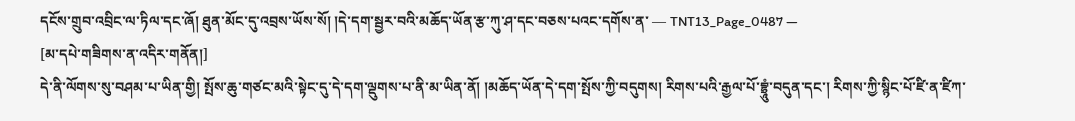དངོས་གྲུབ་འབྲིང་ལ་ཏིལ་དང་ཞོ། ཐུན་མོང་དུ་འབྲས་ཡོས་སོ། །དེ་དག་སྦྱར་བའི་མཆོད་ཡོན་རྩ་ཀུ་ཤ་དང་བཅས་པའང་དགོས་ན་ ― TNT13_Page_0487 ―
[མ་དཔེ་གཟིགས་ན་འདིར་གནོན།]
དེ་ནི་ལོགས་སུ་བཤམ་པ་ཡིན་གྱི། སྤོས་ཆུ་གཙང་མའི་སྟེང་དུ་དེ་དག་ལྡུགས་པ་ནི་མ་ཡིན་ནོ། །མཆོད་ཡོན་དེ་དག་སྤོས་ཀྱི་བདུགས། རིགས་པའི་རྒྱལ་པོ་བྷྲཱུཾ་བདུན་དང་། རིགས་ཀྱི་སྙིང་པོ་ཛི་ན་ཛིཀ་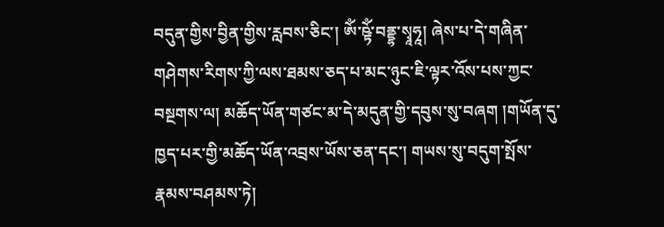བདུན་གྱིས་བྱིན་གྱིས་རླབས་ཅིང་། ཨོཾ་ཥྟོཾ་བནྡྷ་སྭཱཧཱ། ཞེས་པ་དེ་གཞིན་གཤེགས་རིགས་ཀྱི་ལས་ཐམས་ཅད་པ་མང་ཉུང་ཇི་ལྟར་འོས་པས་ཀྱང་བསྔགས་ལ། མཆོད་ཡོན་གཙང་མ་དེ་མདུན་གྱི་དབུས་སུ་བཞག །གཡོན་དུ་ཁྱད་པར་གྱི་མཆོད་ཡོན་འབྲས་ཡོས་ཅན་དང་། གཡས་སུ་བདུག་སྤོས་རྣམས་བཤམས་ཏེ།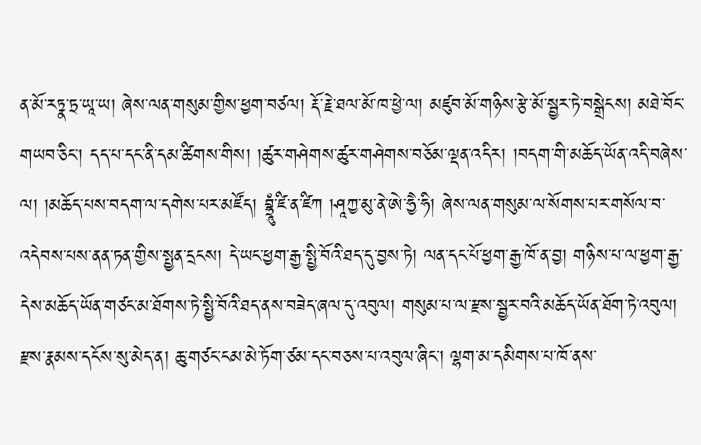ན་མོ་རཏྣ་ཏྲ་ཡཱ་ཡ། ཞེས་ལན་གསུམ་གྱིས་ཕྱག་བཙལ། རྡོ་རྗེ་ཐལ་མོ་ཁ་ཕྱེ་ལ། མཛུབ་མོ་གཉིས་རྩེ་མོ་སྦྱར་ཏེ་བསྒྲེངས། མཐེ་བོང་གཡབ་ཅིང་། དད་པ་དང་ནི་དམ་ཚིགས་གིས། །ཚུར་གཤེགས་ཚུར་གཤེགས་བཅོམ་ལྡན་འདིར། །བདག་གི་མཆོད་ཡོན་འདི་བཞེས་ལ། །མཆོད་པས་བདག་ལ་དགེས་པར་མཛོད། བྷྲཱུཾ་ཛི་ན་ཛིཀ །ཤཱཀྱ་མུ་ནེ་ཨེ་ཧྱཻ་ཧི། ཞེས་ལན་གསུམ་ལ་སོགས་པར་གསོལ་བ་འདེབས་པས་ནན་ཏན་གྱིས་སྤྱན་དྲངས། དེ་ཡང་ཕྱག་རྒྱ་སྤྱི་བོའི་ཐད་དུ་བྱས་ཏེ། ལན་དང་པོ་ཕྱག་རྒྱ་ཁོ་ན་བྱ། གཉིས་པ་ལ་ཕྱག་རྒྱ་དེས་མཆོད་ཡོན་གཙང་མ་ཐོགས་ཏེ་སྤྱི་བོའི་ཐད་ནས་བཟེད་ཞལ་དུ་འབུལ། གསུམ་པ་ལ་རྫས་སྦྱར་བའི་མཆོད་ཡོན་ཐོག་ཏེ་འབུལ། རྫས་རྣམས་དངོས་སུ་མེད་ན། ཆུ་གཙང་ངམ་མེ་ཏོག་ཙམ་དང་བཅས་པ་འབུལ་ཞིང་། ལྷག་མ་དམིགས་པ་ཁོ་ནས་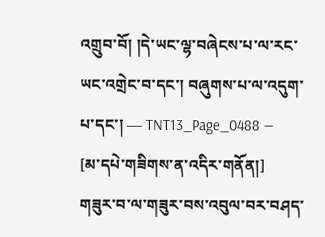འགྲུབ་བོ། །དེ་ཡང་ལྷ་བཞེངས་པ་ལ་རང་ཡང་འགྲེང་བ་དང་། བཞུགས་པ་ལ་འདུག་པ་དང་། ― TNT13_Page_0488 ―
[མ་དཔེ་གཟིགས་ན་འདིར་གནོན།]
གཟུར་བ་ལ་གཟུར་བས་འབུལ་བར་བཤད་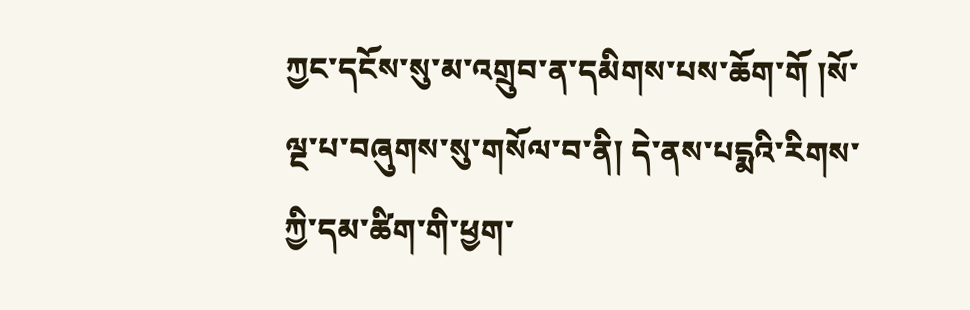ཀྱང་དངོས་སུ་མ་འགྲུབ་ན་དམིགས་པས་ཆོག་གོ །སོ་ལྔ་པ་བཞུགས་སུ་གསོལ་བ་ནི། དེ་ནས་པདྨའི་རིགས་ཀྱི་དམ་ཚིག་གི་ཕྱག་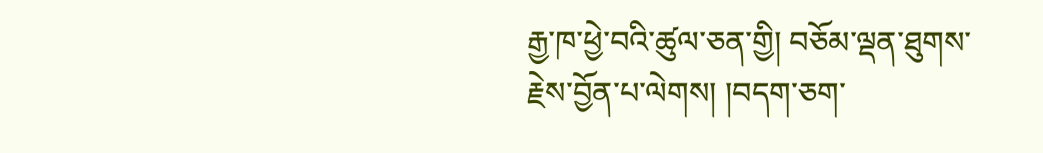རྒྱ་ཁ་ཕྱེ་བའི་ཚུལ་ཅན་གྱི། བཅོམ་ལྡན་ཐུགས་རྗེས་བྱོན་པ་ལེགས། །བདག་ཅག་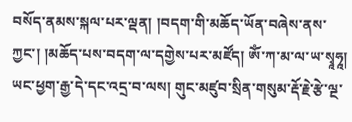བསོད་ནམས་སྐལ་པར་ལྡན། །བདག་གི་མཆོད་ཡོན་བཞེས་ནས་ཀྱང་། །མཆོད་པས་བདག་ལ་དགྱེས་པར་མཛོད། ཨོཾ་ཀ་མ་ལ་ཡ་སྭཱཧཱ། ཡང་ཕྱག་རྒྱ་དེ་དང་འདྲ་བ་ལས། གུང་མཛུབ་སྲིན་གསུམ་རྡོ་རྗེ་རྩེ་ལྔ་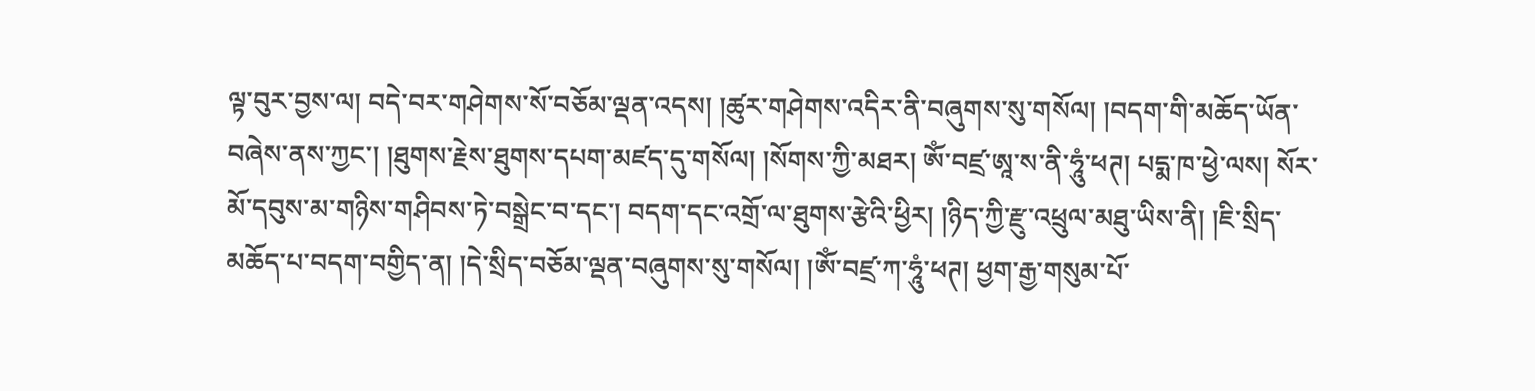ལྟ་བུར་བྱས་ལ། བདེ་བར་གཤེགས་སོ་བཅོམ་ལྡན་འདས། །ཚུར་གཤེགས་འདིར་ནི་བཞུགས་སུ་གསོལ། །བདག་གི་མཆོད་ཡོན་བཞེས་ནས་ཀྱང་། །ཐུགས་རྗེས་ཐུགས་དཔག་མཛད་དུ་གསོལ། །སོགས་ཀྱི་མཐར། ཨོཾ་བཛྲ་ཨཱ་ས་ནི་ཧཱུཾ་ཕཊ། པདྨ་ཁ་ཕྱེ་ལས། སོར་མོ་དབུས་མ་གཉིས་གཤིབས་ཏེ་བསྒྲེང་བ་དང་། བདག་དང་འགྲོ་ལ་ཐུགས་རྩེའི་ཕྱིར། །ཉིད་ཀྱི་རྫུ་འཕྲུལ་མཐུ་ཡིས་ནི། །ཇི་སྲིད་མཆོད་པ་བདག་བགྱིད་ན། །དེ་སྲིད་བཅོམ་ལྡན་བཞུགས་སུ་གསོལ། །ཨོཾ་བཛྲ་ཀ་ཧཱུཾ་ཕཊ། ཕྱག་རྒྱ་གསུམ་པོ་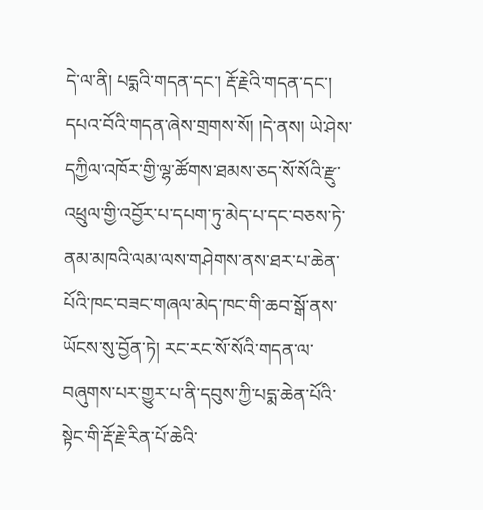དེ་ལ་ནི། པདྨའི་གདན་དང་། རྡོ་རྗེའི་གདན་དང་། དཔའ་བོའི་གདན་ཞེས་གྲགས་སོ། །དེ་ནས། ཡེ་ཤེས་དཀྱིལ་འཁོར་གྱི་ལྷ་ཚོགས་ཐམས་ཅད་སོ་སོའི་རྫུ་འཕྲུལ་གྱི་འབྱོར་པ་དཔག་ཏུ་མེད་པ་དང་བཅས་ཏེ་ནམ་མཁའི་ལམ་ལས་གཤེགས་ནས་ཐར་པ་ཆེན་པོའི་ཁང་བཟང་གཞལ་མེད་ཁང་གི་ཆབ་སྒོ་ནས་ཡོངས་སུ་བྱོན་ཏེ། རང་རང་སོ་སོའི་གདན་ལ་བཞུགས་པར་གྱུར་པ་ནི་དབུས་ཀྱི་པདྨ་ཆེན་པོའི་སྟེང་གི་རྡོ་རྗེ་རིན་པོ་ཆེའི་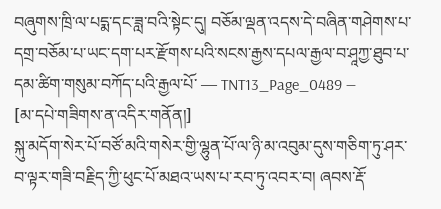བཞུགས་ཁྲི་ལ་པདྨ་དང་ཟླ་བའི་སྟེང་དུ། བཅོམ་ལྡན་འདས་དེ་བཞིན་གཤེགས་པ་དགྲ་བཅོམ་པ་ཡང་དག་པར་རྫོགས་པའི་སངས་རྒྱས་དཔལ་རྒྱལ་བ་ཤཱཀྱ་ཐུབ་པ་དམ་ཚིག་གསུམ་བཀོད་པའི་རྒྱལ་པོ་ ― TNT13_Page_0489 ―
[མ་དཔེ་གཟིགས་ན་འདིར་གནོན།]
སྐུ་མདོག་སེར་པོ་བཙོ་མའི་གསེར་གྱི་ལྷུན་པོ་ལ་ཉི་མ་འབུམ་དུས་གཅིག་ཏུ་ཤར་བ་ལྟར་གཟི་བརྗིད་ཀྱི་ཕུང་པོ་མཐའ་ཡས་པ་རབ་ཏུ་འབར་བ། ཞབས་རྡོ་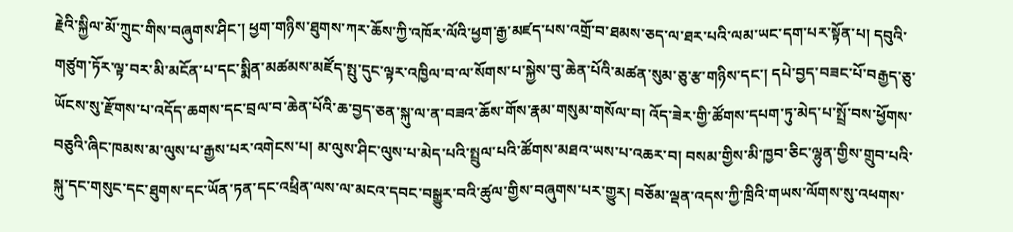རྗེའི་སྐྱིལ་མོ་ཀྲུང་གིས་བཞུགས་ཤིང་། ཕྱག་གཉིས་ཐུགས་ཀར་ཆོས་ཀྱི་འཁོར་ལོའི་ཕྱག་རྒྱ་མཛད་པས་འགྲོ་བ་ཐམས་ཅད་ལ་ཐར་པའི་ལམ་ཡང་དག་པར་སྟོན་པ། དབུའི་གཙུག་ཏོར་ལྟ་བར་མི་མངོན་པ་དང་སྨིན་མཚམས་མཛོད་སྤུ་དུང་ལྟར་འཁྱིལ་བ་ལ་སོགས་པ་སྐྱེས་བུ་ཆེན་པོའི་མཚན་སུམ་ཅུ་རྩ་གཉིས་དང་། དཔེ་བྱད་བཟང་པོ་བརྒྱད་ཅུ་ཡོངས་སུ་རྫོགས་པ་འདོད་ཆགས་དང་བྲལ་བ་ཆེན་པོའི་ཆ་བྱད་ཅན་སྐུ་ལ་ན་བཟའ་ཆོས་གོས་རྣམ་གསུམ་གསོལ་བ། འོད་ཟེར་གྱི་ཚོགས་དཔག་ཏུ་མེད་པ་སྤྲོ་བས་ཕྱོགས་བཅུའི་ཞིང་ཁམས་མ་ལུས་པ་རྒྱས་པར་འགེངས་པ། མ་ལུས་ཤིང་ལུས་པ་མེད་པའི་སྤྲུལ་པའི་ཚོགས་མཐའ་ཡས་པ་འཆར་བ། བསམ་གྱིས་མི་ཁྱབ་ཅིང་ལྷུན་གྱིས་གྲུབ་པའི་སྐུ་དང་གསུང་དང་ཐུགས་དང་ཡོན་ཏན་དང་འཕྲིན་ལས་ལ་མངའ་དབང་བསྒྱུར་བའི་ཚུལ་གྱིས་བཞུགས་པར་གྱུར། བཅོམ་ལྡན་འདས་ཀྱི་ཁྲིའི་གཡས་ལོགས་སུ་འཕགས་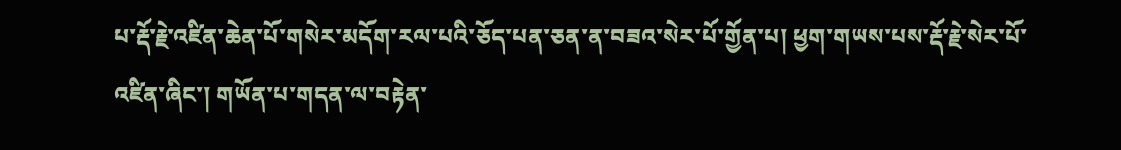པ་རྡོ་རྗེ་འཛིན་ཆེན་པོ་གསེར་མདོག་རལ་པའི་ཅོད་པན་ཅན་ན་བཟའ་སེར་པོ་གྱོན་པ། ཕྱག་གཡས་པས་རྡོ་རྗེ་སེར་པོ་འཛིན་ཞིང་། གཡོན་པ་གདན་ལ་བརྟེན་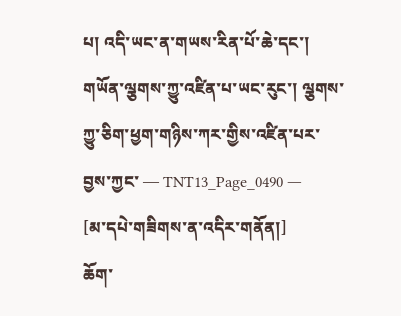པ། འདི་ཡང་ན་གཡས་རིན་པོ་ཆེ་དང་། གཡོན་ལྕགས་ཀྱུ་འཛིན་པ་ཡང་རུང་། ལྕགས་ཀྱུ་ཅིག་ཕྱག་གཉིས་ཀར་གྱིས་འཛིན་པར་བྱས་ཀྱང་ ― TNT13_Page_0490 ―
[མ་དཔེ་གཟིགས་ན་འདིར་གནོན།]
ཆོག་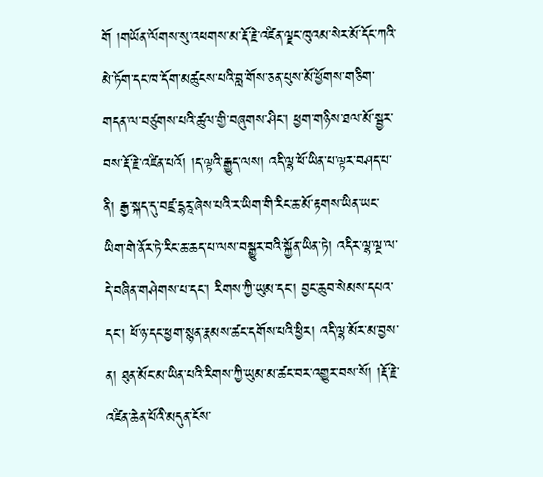གོ །གཡོན་ལོགས་སུ་འཕགས་མ་རྡོ་རྗེ་འཛིན་ལྗང་ཁུའམ་སེར་མོ་དོང་ཀའི་མེ་ཏོག་དང་ཁ་དོག་མཚུངས་པའི་བླ་གོས་ཅན་པུས་མོ་ཕྱོགས་གཅིག་གདན་ལ་བཙུགས་པའི་ཚུལ་གྱི་བཞུགས་ཤིང་། ཕྱག་གཉིས་ཐལ་མོ་སྦྱར་བས་རྡོ་རྗེ་འཛིན་པའོ། །ད་ལྟའི་རྒྱུད་ལས། འདི་ལྷ་ཕོ་ཡིན་པ་ལྟར་བཤད་པ་ནི། རྒྱ་སྐད་དུ་བཛྲ་དྷརཱ་ཞེས་པའི་ར་ཡིག་གི་རིང་ཆ་མོ་རྟགས་ཡིན་ཡང་ཡིག་གེ་ནོར་ཏེ་རིང་ཆ་ཆད་པ་ལས་བསྒྱུར་བའི་སྐྱོན་ཡིན་ཏེ། འདིར་ལྷ་ལྔ་ལ་དེ་བཞིན་གཤེགས་པ་དང་། རིགས་ཀྱི་ཡུམ་དང་། བྱང་ཆུབ་སེམས་དཔའ་དང་། ཕོ་ཉ་དང་ཕྱག་སྙན་རྣམས་ཚང་དགོས་པའི་ཕྱིར། འདི་ལྷ་མོར་མ་བྱས་ན། ཐུན་མོང་མ་ཡིན་པའི་རིགས་ཀྱི་ཡུམ་མ་ཚང་བར་འགྱུར་བས་སོ། །རྡོ་རྗེ་འཛིན་ཆེན་པོའི་མདུན་ངོས་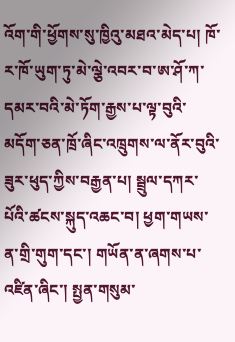འོག་གི་ཕྱོགས་སུ་ཁྱིའུ་མཐའ་མེད་པ། ཁོ་ར་ཁོ་ཡུག་ཏུ་མེ་ལྕེ་འབར་བ་ཨ་ཤོ་ཀ་དམར་བའི་མེ་ཏོག་རྒྱས་པ་ལྟ་བུའི་མདོག་ཅན་ཁྲོ་ཞིང་འཁྲུགས་ལ་ནོར་བུའི་ཟུར་ཕུད་ཀྱིས་བརྒྱན་པ། སྦྲུལ་དཀར་པོའི་ཚངས་སྐུད་འཆང་བ། ཕྱག་གཡས་ན་གྲི་གུག་དང་། གཡོན་ན་ཞགས་པ་འཛིན་ཞིང་། སྤྱན་གསུམ་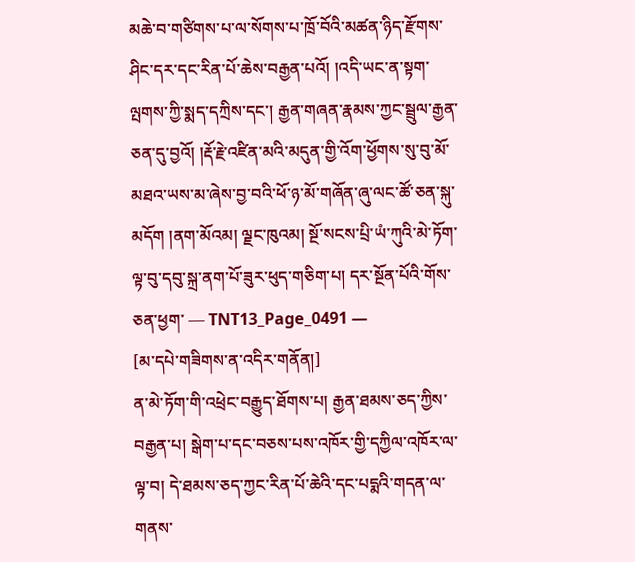མཆེ་བ་གཙིགས་པ་ལ་སོགས་པ་ཁྲོ་བོའི་མཚན་ཉིད་རྫོགས་ཤིང་དར་དང་རིན་པོ་ཆེས་བརྒྱན་པའོ། །འདི་ཡང་ན་སྟག་ལྤགས་ཀྱི་སྨད་དཀྲིས་དང་། རྒྱན་གཞན་རྣམས་ཀྱང་སྦྲུལ་རྒྱན་ཅན་དུ་བྱའོ། །རྡོ་རྗེ་འཛིན་མའི་མདུན་གྱི་འོག་ཕྱོགས་སུ་བུ་མོ་མཐའ་ཡས་མ་ཞེས་བྱ་བའི་ཕོ་ཉ་མོ་གཞོན་ཞུ་ལང་ཚོ་ཅན་སྐུ་མདོག །ནག་མོའམ། ལྗང་ཁུའམ། སྔོ་སངས་པྲི་ཡཾ་ཀུའི་མེ་ཏོག་ལྟ་བུ་དབུ་སྐྲ་ནག་པོ་ཟུར་ཕུད་གཅིག་པ། དར་སྔོན་པོའི་གོས་ཅན་ཕྱག་ ― TNT13_Page_0491 ―
[མ་དཔེ་གཟིགས་ན་འདིར་གནོན།]
ན་མེ་ཏོག་གི་འཕྲེང་བརྒྱུད་ཐོགས་པ། རྒྱན་ཐམས་ཅད་ཀྱིས་བརྒྱན་པ། སྒེག་པ་དང་བཅས་པས་འཁོར་གྱི་དཀྱིལ་འཁོར་ལ་ལྟ་བ། དེ་ཐམས་ཅད་ཀྱང་རིན་པོ་ཆེའི་དང་པདྨའི་གདན་ལ་གནས་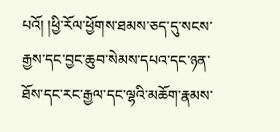པའོ། །ཕྱི་རོལ་ཕྱོགས་ཐམས་ཅད་དུ་སངས་རྒྱས་དང་བྱང་ཆུབ་སེམས་དཔའ་དང་ཉན་ཐོས་དང་རང་རྒྱལ་དང་ལྷའི་མཆོག་རྣམས་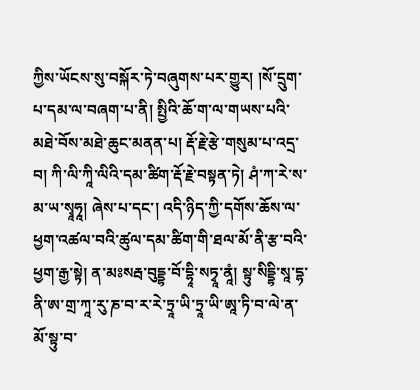ཀྱིས་ཡོངས་སུ་བསྐོར་ཏེ་བཞུགས་པར་གྱུར། །སོ་དྲུག་པ་དམ་ལ་བཞག་པ་ནི། སྤྱིའི་ཆོ་ག་ལ་གཡས་པའི་མཐེ་བོས་མཐེ་ཆུང་མནན་པ། རྡོ་རྗེ་རྩེ་གསུམ་པ་འདྲ་བ། ཀི་ལི་ཀཱི་ལིའི་དམ་ཚིག་རྡོ་རྗེ་བསྟན་ཏེ། ཤཾ་ཀ་རེ་ས་མ་ཡ་སྭཱཧཱ། ཞེས་པ་དང་། འདི་ཉིད་ཀྱི་དགོས་ཆོས་ལ་ཕྱག་འཚལ་བའི་ཚུལ་དམ་ཚིག་གི་ཐལ་མོ་ནི་རྩ་བའི་ཕྱག་རྒྱ་སྟེ། ན་མཿསརྦ་བུདྡྷ་བོ་དྷཱི་སཏྭཱ་ནཱཾ། སྟུ་སིདྡྷི་སཱ་དྷ་ནི་ཨ་གྲ་ཀཱ་རུ་ཎ་བ་ར་རེ་ཏྲཱ་ཡི་ཏྲཱ་ཡི་ཨཱ་ཏི་བ་ལེ་ན་མོ་སྟུ་བ་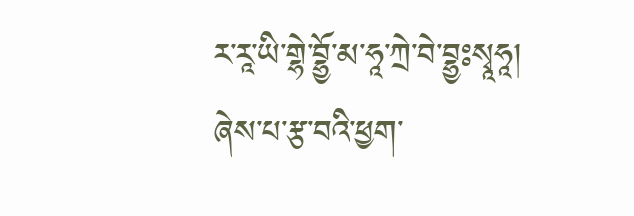ར་རཱ་ཡི་གྷེ་བྷྱོ་མ་ཧཱ་ཀྲེ་བེ་བྷྱཿསྭཱཧཱ། ཞེས་པ་རྩ་བའི་ཕྱག་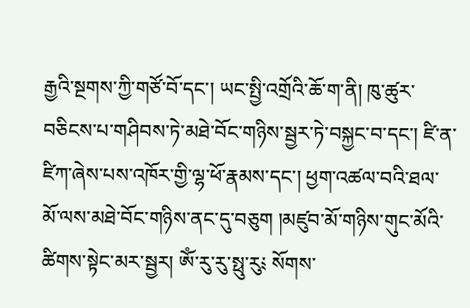རྒྱའི་སྔགས་ཀྱི་གཙོ་བོ་དང་། ཡང་སྤྱི་འགྲོའི་ཆོ་ག་ནི། ཁུ་ཚུར་བཅིངས་པ་གཤིབས་ཏེ་མཐེ་བོང་གཉིས་སྦྱར་ཏེ་བསྐྱང་བ་དང་། ཛི་ན་ཛིཀ་ཞེས་པས་འཁོར་གྱི་ལྷ་ཕོ་རྣམས་དང་། ཕྱག་འཚལ་བའི་ཐལ་མོ་ལས་མཐེ་བོང་གཉིས་ནང་དུ་བཅུག །མཛུབ་མོ་གཉིས་གུང་མོའི་ཚིགས་སྟེང་མར་སྦྱར། ཨོཾ་རུ་རུ་སྥུ་རུ༴ སོགས་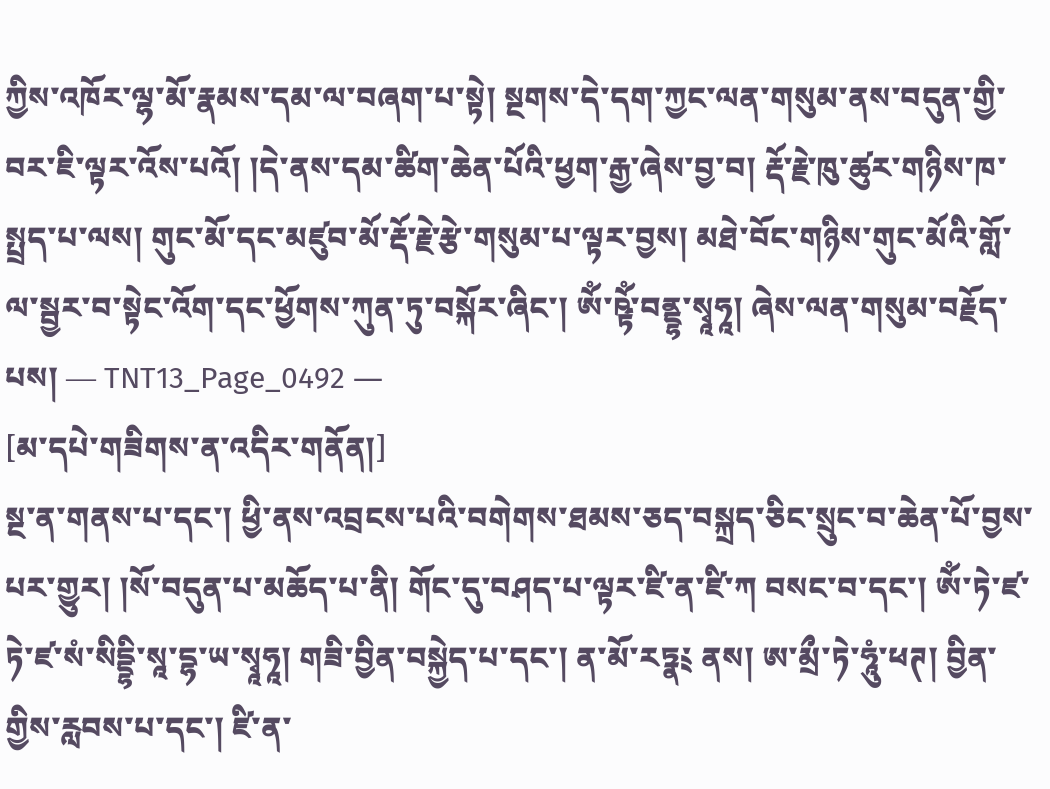ཀྱིས་འཁོར་ལྷ་མོ་རྣམས་དམ་ལ་བཞག་པ་སྟེ། སྔགས་དེ་དག་ཀྱང་ལན་གསུམ་ནས་བདུན་གྱི་བར་ཇི་ལྟར་འོས་པའོ། །དེ་ནས་དམ་ཚིག་ཆེན་པོའི་ཕྱག་རྒྱ་ཞེས་བྱ་བ། རྡོ་རྗེ་ཁུ་ཚུར་གཉིས་ཁ་སྤྲད་པ་ལས། གུང་མོ་དང་མཛུབ་མོ་རྡོ་རྗེ་རྩེ་གསུམ་པ་ལྟར་བྱས། མཐེ་བོང་གཉིས་གུང་མོའི་གློ་ལ་སྦྱར་བ་སྟེང་འོག་དང་ཕྱོགས་ཀུན་ཏུ་བསྐོར་ཞིང་། ཨོཾ་ཥྟོཾ་བནྡྷ་སྭཱཧཱ། ཞེས་ལན་གསུམ་བརྗོད་པས། ― TNT13_Page_0492 ―
[མ་དཔེ་གཟིགས་ན་འདིར་གནོན།]
སྔ་ན་གནས་པ་དང་། ཕྱི་ནས་འབྲངས་པའི་བགེགས་ཐམས་ཅད་བསྐྲད་ཅིང་སྲུང་བ་ཆེན་པོ་བྱས་པར་གྱུར། །སོ་བདུན་པ་མཆོད་པ་ནི། གོང་དུ་བཤད་པ་ལྟར་ཛི་ན་ཛི་ཀ བསང་བ་དང་། ཨོཾ་ཏེ་ཛ་ཏེ་ཛ་སཾ་སིདྡྷི་སཱ་དྷ་ཡ་སྭཱཧཱ། གཟི་བྱིན་བསྐྱེད་པ་དང་། ན་མོ་རཏྣ༴ ནས། ཨ་མྲྀ་ཏེ་ཧཱུཾ་ཕཊ། བྱིན་གྱིས་རླབས་པ་དང་། ཛི་ན་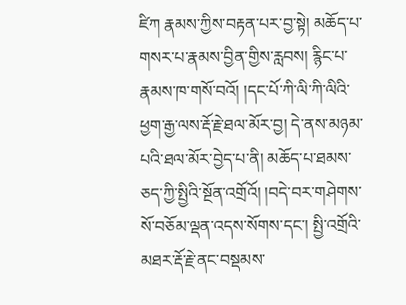ཛིཀ རྣམས་ཀྱིས་བརྟན་པར་བྱ་སྟེ། མཆོད་པ་གསར་པ་རྣམས་བྱིན་གྱིས་རླབས། རྙིང་པ་རྣམས་ཁ་གསོ་བའོ། །དང་པོ་ཀི་ལི་ཀི་ལིའི་ཕྱག་རྒྱ་ལས་རྡོ་རྗེ་ཐལ་མོར་བྱ། དེ་ནས་མཉམ་པའི་ཐལ་མོར་བྱེད་པ་ནི། མཆོད་པ་ཐམས་ཅད་ཀྱི་སྤྱིའི་སྔོན་འགྲོའོ། །བདེ་བར་གཤེགས་སོ་བཅོམ་ལྡན་འདས་སོགས་དང་། སྤྱི་འགྲོའི་མཐར་རྡོ་རྗེ་ནང་བསྡམས་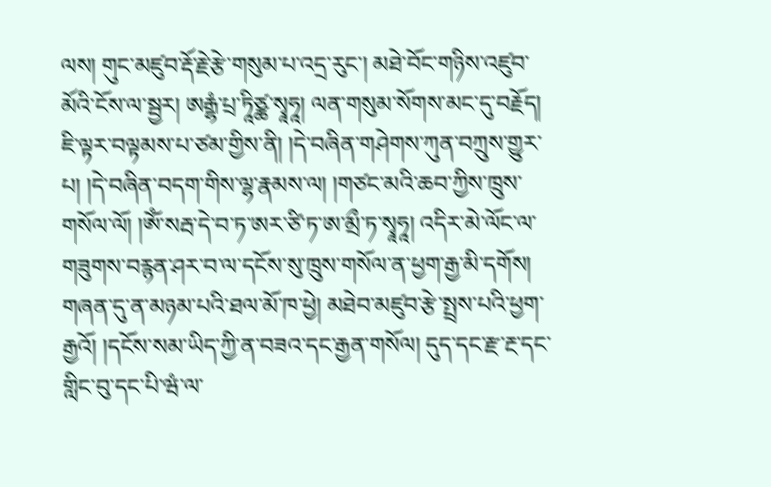ལས། གུང་མཛུབ་རྡོ་རྗེ་རྩེ་གསུམ་པ་འདྲ་རུང་། མཐེ་བོང་གཉིས་འཛུབ་མོའི་ངོས་ལ་སྦྱར། ཨརྒྷཾ་པྲ་ཏཱིཙྪ་སྭཱཧཱ། ལན་གསུམ་སོགས་མང་དུ་བརྗོད། ཇི་ལྟར་བལྟམས་པ་ཙམ་གྱིས་ནི། །དེ་བཞིན་གཤེགས་ཀུན་བཀྲུས་གྱུར་པ། །དེ་བཞིན་བདག་གིས་ལྷ་རྣམས་ལ། །གཙང་མའི་ཆབ་ཀྱིས་ཁྲུས་གསོལ་ལོ། །ཨོཾ་སརྦ་དེ་བ་ཏ་ཨར་ཙི་ཏ་ཨ་མྲྀ་ཏ་སྭཱཧཱ། འདིར་མེ་ལོང་ལ་གཟུགས་བརྙན་ཤར་བ་ལ་དངོས་སུ་ཁྲུས་གསོལ་ན་ཕྱག་རྒྱ་མི་དགོས། གཞན་དུ་ན་མཉམ་པའི་ཐལ་མོ་ཁ་ཕྱེ། མཐེབ་མཛུབ་རྩེ་སྤྲས་པའི་ཕྱག་རྒྱའོ། །དངོས་སམ་ཡིད་ཀྱི་ན་བཟའ་དང་རྒྱན་གསོལ། དུད་དང་རྫ་རྔ་དང་གླིང་བུ་དང་པི་ཝཾ་ལ་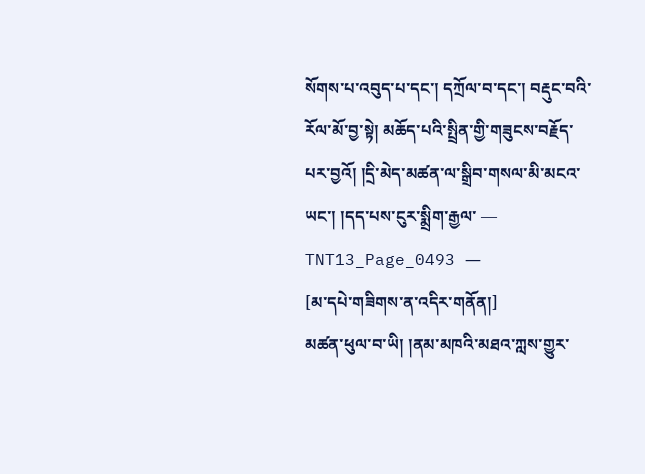སོགས་པ་འབུད་པ་དང་། དཀྲོལ་བ་དང་། བརྡུང་བའི་རོལ་མོ་བྱ་སྟེ། མཆོད་པའི་སྤྲིན་གྱི་གཟུངས་བརྗོད་པར་བྱའོ། །དྲི་མེད་མཚན་ལ་སྒྲིབ་གསལ་མི་མངའ་ཡང་། །དད་པས་ངུར་སྨྲིག་རྒྱལ་ ― TNT13_Page_0493 ―
[མ་དཔེ་གཟིགས་ན་འདིར་གནོན།]
མཚན་ཕུལ་བ་ཡི། །ནམ་མཁའི་མཐའ་ཀླས་གྱུར་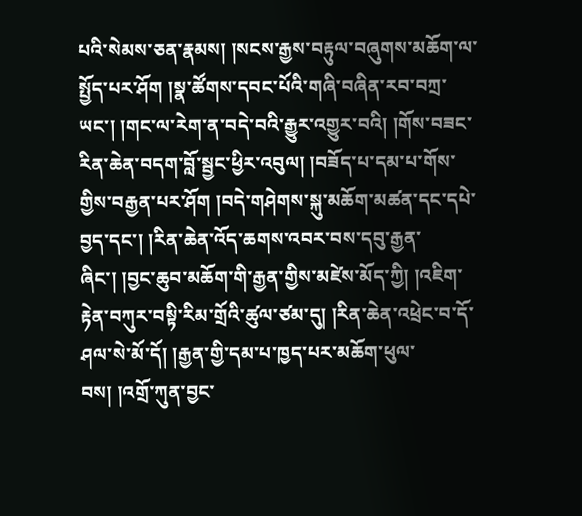པའི་སེམས་ཅན་རྣམས། །སངས་རྒྱས་བརྟུལ་བཞུགས་མཆོག་ལ་སྤྱོད་པར་ཤོག །སྣ་ཚོགས་དབང་པོའི་གཞི་བཞིན་རབ་བཀྲ་ཡང་། །གང་ལ་རེག་ན་བདེ་བའི་རྒྱུར་འགྱུར་བའི། །གོས་བཟང་རིན་ཆེན་བདག་བློ་སྦྱང་ཕྱིར་འབུལ། །བཟོད་པ་དམ་པ་གོས་གྱིས་བརྒྱན་པར་ཤོག །བདེ་གཤེགས་སྐུ་མཆོག་མཚན་དང་དཔེ་བྱད་དང་། །རིན་ཆེན་འོད་ཆགས་འབར་བས་དབུ་རྒྱན་ཞིང་། །བྱང་ཆུབ་མཆོག་གི་རྒྱན་གྱིས་མཛེས་མོད་ཀྱི། །འཇིག་རྟེན་བཀུར་བསྟི་རིམ་གྲོའི་ཚུལ་ཙམ་དུ། །རིན་ཆེན་འཕྲེང་བ་དོ་ཤལ་སེ་མོ་དོ། །རྒྱན་གྱི་དམ་པ་ཁྱད་པར་མཆོག་ཕུལ་བས། །འགྲོ་ཀུན་བྱང་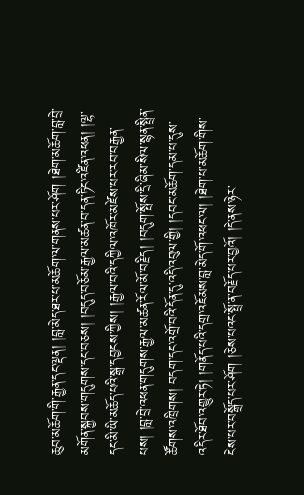ཆུབ་མཆོག་གི་རྒྱན་དང་ལྡན། །བླ་མེད་ཐར་པ་མཆོག་ལ་གནས་པར་ཤོག །ཐེག་མཆོག་བླ་བྲེ་མགོན་སྐྱབས་གདུགས་དང་བཅས། །བདུད་བཅོམ་རྒྱལ་མཚན་བ་དན་ཏིང་འཛིན་འཕན། །ལྷ་དང་མི་ཡི་མཆོད་པའི་སྒྲ་དབྱངས་ཀྱིས། །རྒྱལ་བའི་དཀྱིལ་འཁོར་མཛེས་པར་རབ་བརྒྱན་པས། །བླ་བྲེ་འཕན་གདུགས་རྒྱལ་མཚན་རོལ་མོ་བརྗིད། །བདུག་སྤོས་དྲི་ཞིམ་སིལ་སྙན་སྤྲིན་ཚོགས་འཁྲིགས། བདག་དང་འགྲོ་བའི་དོན་དུ་འདི་འབུལ་གྱི། །དབང་མཆོག་དམ་པ་དུས་འདིར་ཐོབ་འགྱུར་ཏེ། །གནོད་པའི་དགྲ་འཇོམས་བླ་མེད་གོ་འཕང་ལ། །ཐེག་པ་མཆོག་གིས་ངེས་པར་བསྒྲོད་པར་ཤོག །ཅེས་པའང་སྤྲོ་ན་བརྗོད་པར་བྱའོ། །དེ་ནས་ཉེར་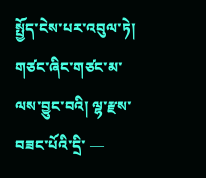སྤྱོད་ངེས་པར་འབུལ་ཏེ། གཙང་ཞིང་གཙང་མ་ལས་བྱུང་བའི། ལྷ་རྫས་བཟང་པོའི་དྲི་ ―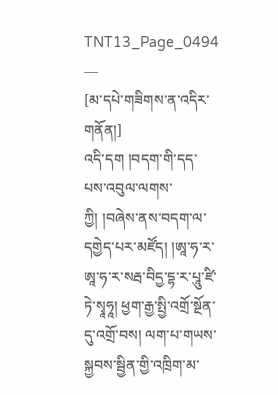TNT13_Page_0494 ―
[མ་དཔེ་གཟིགས་ན་འདིར་གནོན།]
འདི་དག །བདག་གི་དད་པས་འབུལ་ལགས་ཀྱི། །བཞེས་ནས་བདག་ལ་དགྱེད་པར་མཛོད། །ཨཱ་ཧ་ར་ཨཱ་ཧ་ར་སརྦ་བིདྱ་དྷ་ར་པཱུ་ཛི་ཏེ་སྭཱཧཱ། ཕྱག་རྒྱ་སྤྱི་འགྲོ་སྔོན་དུ་འགྲོ་བས། ལག་པ་གཡས་སྐྱབས་སྦྱིན་གྱི་འཁྲིག་མ་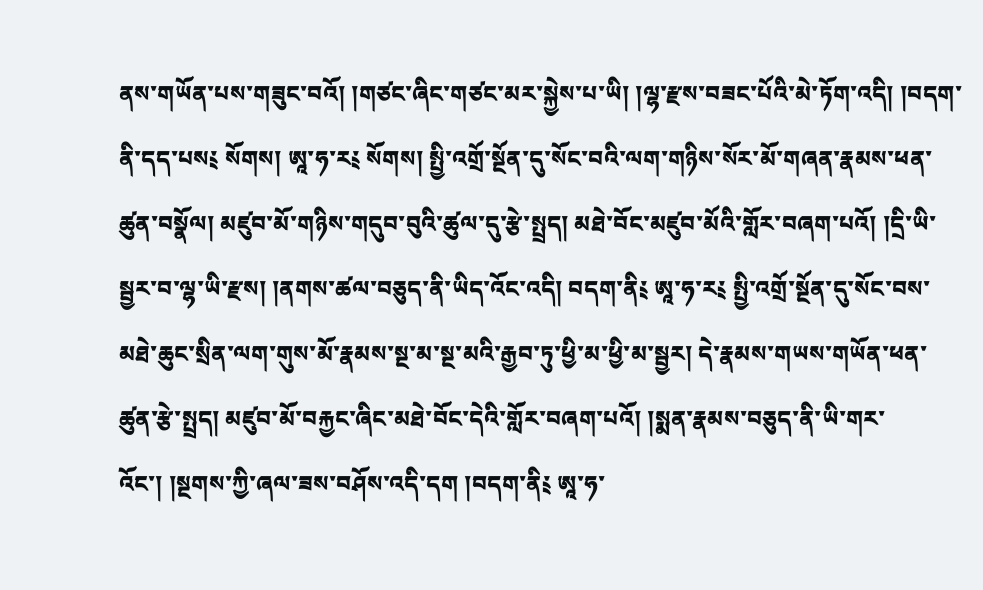ནས་གཡོན་པས་གཟུང་བའོ། །གཙང་ཞིང་གཙང་མར་སྐྱེས་པ་ཡི། །ལྷ་རྫས་བཟང་པོའི་མེ་ཏོག་འདི། །བདག་ནི་དད་པས༴ སོགས། ཨཱ་ཧ་ར༴ སོགས། སྤྱི་འགྲོ་སྔོན་དུ་སོང་བའི་ལག་གཉིས་སོར་མོ་གཞན་རྣམས་ཕན་ཚུན་བསྣོལ། མཛུབ་མོ་གཉིས་གདུབ་བུའི་ཚུལ་དུ་རྩེ་སྤྲད། མཐེ་བོང་མཛུབ་མོའི་གློར་བཞག་པའོ། །དྲི་ཡི་སྦྱར་བ་ལྷ་ཡི་རྫས། །ནགས་ཚལ་བཅུད་ནི་ཡིད་འོང་འདི། བདག་ནི༴ ཨཱ་ཧ་ར༴ སྤྱི་འགྲོ་སྔོན་དུ་སོང་བས་མཐེ་ཆུང་སྲིན་ལག་གུས་མོ་རྣམས་སྔ་མ་སྔ་མའི་རྒྱབ་ཏུ་ཕྱི་མ་ཕྱི་མ་སྦྱར། དེ་རྣམས་གཡས་གཡོན་ཕན་ཚུན་རྩེ་སྤྲད། མཛུབ་མོ་བརྐྱང་ཞིང་མཐེ་བོང་དེའི་གློར་བཞག་པའོ། །སྨན་རྣམས་བཅུད་ནི་ཡི་གར་འོང་། །སྔགས་ཀྱི་ཞལ་ཟས་བཤོས་འདི་དག །བདག་ནི༴ ཨཱ་ཧ་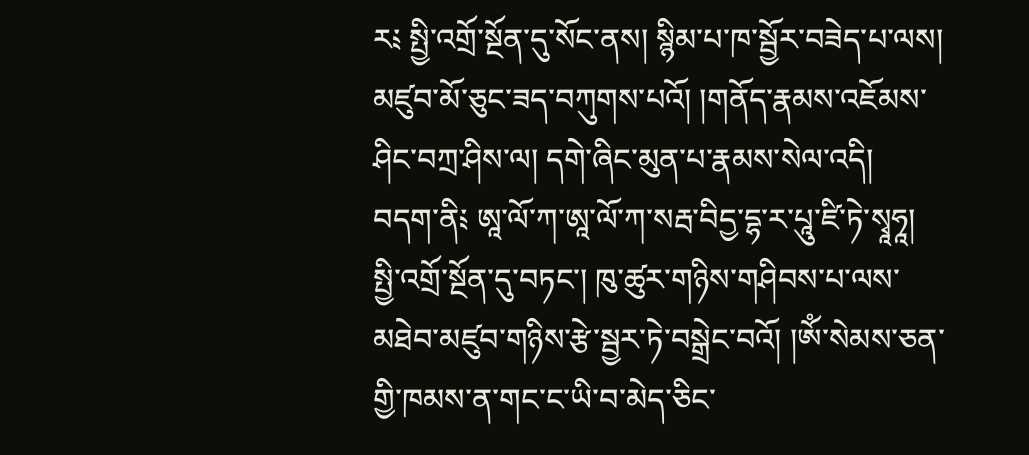ར༴ སྤྱི་འགྲོ་སྔོན་དུ་སོང་ནས། སྙིམ་པ་ཁ་སྦྱོར་བཟེད་པ་ལས། མཛུབ་མོ་ཅུང་ཟད་བཀུགས་པའོ། །གནོད་རྣམས་འཇོམས་ཤིང་བཀྲ་ཤིས་ལ། དགེ་ཞིང་མུན་པ་རྣམས་སེལ་འདི། བདག་ནི༴ ཨཱ་ལོ་ཀ་ཨཱ་ལོ་ཀ་སརྦ་བིདྱ་དྷ་ར་པཱུ་ཛི་ཏེ་སྭཱཧཱ། སྤྱི་འགྲོ་སྔོན་དུ་བཏང་། ཁུ་ཚུར་གཉིས་གཤིབས་པ་ལས་མཐེབ་མཛུབ་གཉིས་རྩེ་སྦྱར་ཏེ་བསྒྲེང་བའོ། །ཨོཾ་སེམས་ཅན་གྱི་ཁམས་ན་གང་ང་ཡི་བ་མེད་ཅིང་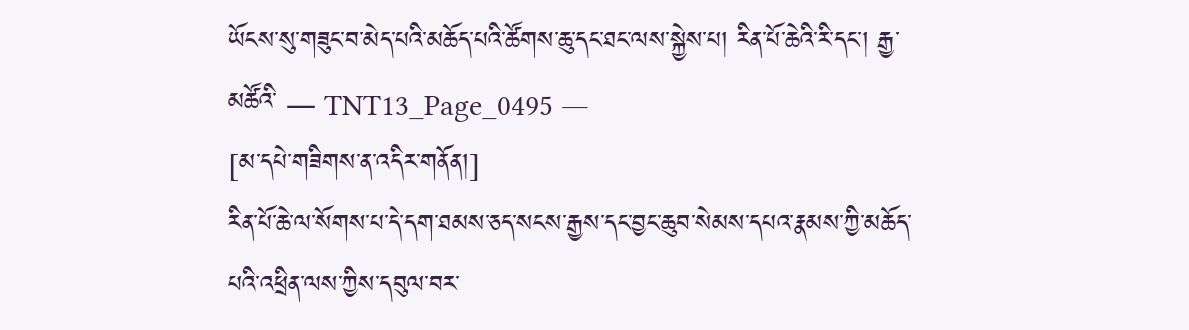ཡོངས་སུ་གཟུང་བ་མེད་པའི་མཆོད་པའི་ཚོགས་ཆུ་དང་ཐང་ལས་སྐྱེས་པ། རིན་པོ་ཆེའི་རི་དང་། རྒྱ་མཚོའི་ ― TNT13_Page_0495 ―
[མ་དཔེ་གཟིགས་ན་འདིར་གནོན།]
རིན་པོ་ཆེ་ལ་སོགས་པ་དེ་དག་ཐམས་ཅད་སངས་རྒྱས་དང་བྱང་ཆུབ་སེམས་དཔའ་རྣམས་ཀྱི་མཆོད་པའི་འཕྲིན་ལས་ཀྱིས་དབུལ་བར་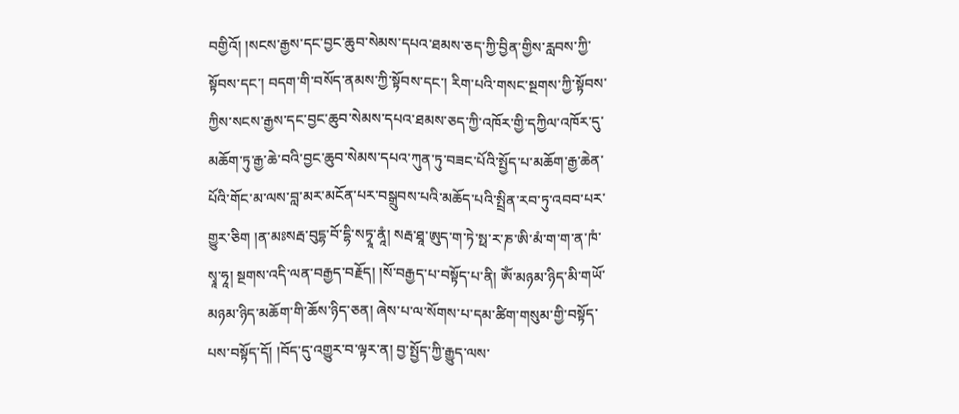བགྱིའོ། །སངས་རྒྱས་དང་བྱང་ཆུབ་སེམས་དཔའ་ཐམས་ཅད་ཀྱི་བྱིན་གྱིས་རླབས་ཀྱི་སྟོབས་དང་། བདག་གི་བསོད་ནམས་ཀྱི་སྟོབས་དང་། རིག་པའི་གསང་སྔགས་ཀྱི་སྟོབས་ཀྱིས་སངས་རྒྱས་དང་བྱང་ཆུབ་སེམས་དཔའ་ཐམས་ཅད་ཀྱི་འཁོར་གྱི་དཀྱིལ་འཁོར་དུ་མཆོག་ཏུ་རྒྱ་ཆེ་བའི་བྱང་ཆུབ་སེམས་དཔའ་ཀུན་ཏུ་བཟང་པོའི་སྤྱོད་པ་མཆོག་རྒྱ་ཆེན་པོའི་གོང་མ་ལས་བླ་མར་མངོན་པར་བསྒྲུབས་པའི་མཆོད་པའི་སྤྲིན་རབ་ཏུ་འབབ་པར་གྱུར་ཅིག །ན་མཿསརྦ་བུདྷ་བོ་དྷི་སཏྭཱ་ནཱཾ། སརྦ་ཐཱ་ཨུད་ག་ཏེ་སྥ་ར་ཎ་ཨི་མཾ་ག་ག་ན་ཁཾ་སྭཱ་ཧཱ། སྔགས་འདི་ལན་བརྒྱད་བརྗོད། །སོ་བརྒྱད་པ་བསྟོད་པ་ནི། ཨོཾ་མཉམ་ཉིད་མི་གཡོ་མཉམ་ཉིད་མཆོག་གི་ཆོས་ཉིད་ཅན། ཞེས་པ་ལ་སོགས་པ་དམ་ཚིག་གསུམ་གྱི་བསྟོད་པས་བསྟོད་དོ། །བོད་དུ་འགྱུར་བ་ལྟར་ན། བྱ་སྤྱོད་ཀྱི་རྒྱུད་ལས་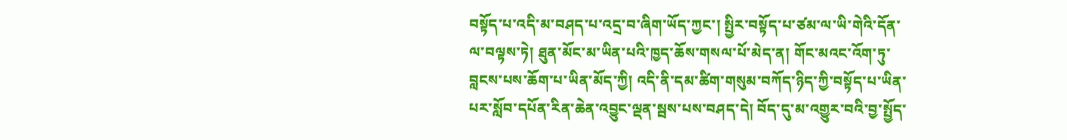བསྟོད་པ་འདི་མ་བཤད་པ་འདྲ་བ་ཞིག་ཡོད་ཀྱང་། སྤྱིར་བསྟོད་པ་ཙམ་ལ་ཡི་གེའི་དོན་ལ་བལྟས་ཏེ། ཐུན་མོང་མ་ཡིན་པའི་ཁྱད་ཆོས་གསལ་པོ་མེད་ན། གོང་མའང་འོག་ཏུ་བླངས་པས་ཆོག་པ་ཡིན་མོད་ཀྱི། འདི་ནི་དམ་ཚིག་གསུམ་བཀོད་ཉིད་ཀྱི་བསྟོད་པ་ཡིན་པར་སློབ་དཔོན་རིན་ཆེན་འབྱུང་ལྡན་སྦས་པས་བཤད་དེ། བོད་དུ་མ་འགྱུར་བའི་བྱ་སྤྱོད་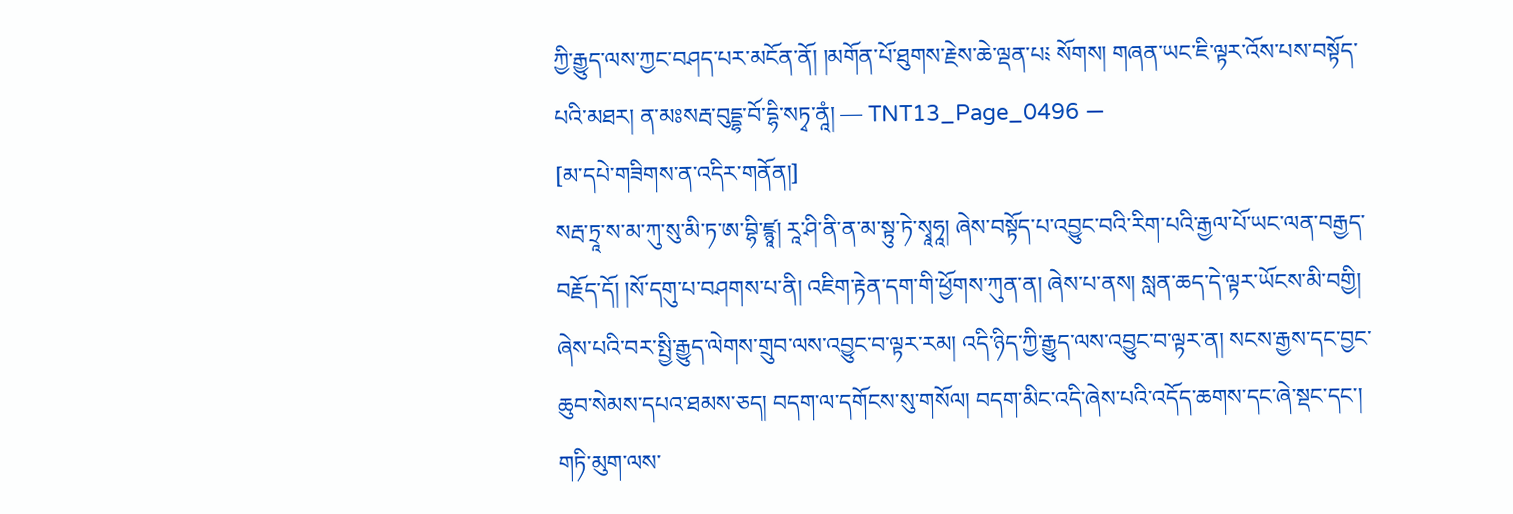ཀྱི་རྒྱུད་ལས་ཀྱང་བཤད་པར་མངོན་ནོ། །མགོན་པོ་ཐུགས་རྗེས་ཆེ་ལྡན་པ༴ སོགས། གཞན་ཡང་ཇི་ལྟར་འོས་པས་བསྟོད་པའི་མཐར། ན་མཿསརྦ་བུདྡྷ་བོ་དྷི་སཏྭ་ནཱཾ། ― TNT13_Page_0496 ―
[མ་དཔེ་གཟིགས་ན་འདིར་གནོན།]
སརྦ་ཏྲཱ་ས་མ་ཀུ་སུ་མི་ཏ་ཨ་བྷི་ཛྙཱ། རཱ་ཤི་ནི་ན་མ་སྟུ་ཏེ་སྭཱཧཱ། ཞེས་བསྟོད་པ་འབྱུང་བའི་རིག་པའི་རྒྱལ་པོ་ཡང་ལན་བརྒྱད་བརྗོད་དོ། །སོ་དགུ་པ་བཤགས་པ་ནི། འཇིག་རྟེན་དག་གི་ཕྱོགས་ཀུན་ན། ཞེས་པ་ནས། སླན་ཆད་དེ་ལྟར་ཡོངས་མི་བགྱི། ཞེས་པའི་བར་སྤྱི་རྒྱུད་ལེགས་གྲུབ་ལས་འབྱུང་བ་ལྟར་རམ། འདི་ཉིད་ཀྱི་རྒྱུད་ལས་འབྱུང་བ་ལྟར་ན། སངས་རྒྱས་དང་བྱང་ཆུབ་སེམས་དཔའ་ཐམས་ཅད། བདག་ལ་དགོངས་སུ་གསོལ། བདག་མིང་འདི་ཞེས་པའི་འདོད་ཆགས་དང་ཞེ་སྡང་དང་། གཏི་མུག་ལས་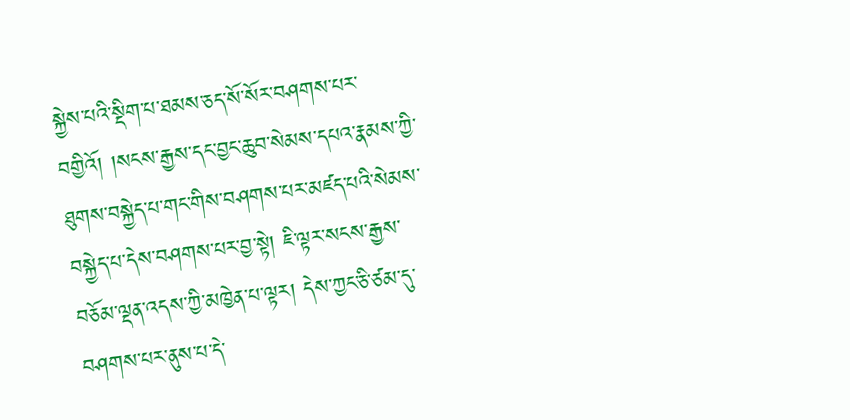སྐྱེས་པའི་སྡིག་པ་ཐམས་ཅད་སོ་སོར་བཤགས་པར་བགྱིའོ། །སངས་རྒྱས་དང་བྱང་ཆུབ་སེམས་དཔའ་རྣམས་ཀྱི་ཐུགས་བསྐྱེད་པ་གང་གིས་བཤགས་པར་མཛད་པའི་སེམས་བསྐྱེད་པ་དེས་བཤགས་པར་བྱ་སྟེ། ཇི་ལྟར་སངས་རྒྱས་བཅོམ་ལྡན་འདས་ཀྱི་མཁྱེན་པ་ལྟར། དེས་ཀྱང་ཅི་ཙམ་དུ་བཤགས་པར་ནུས་པ་དེ་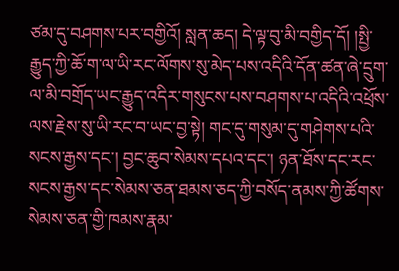ཙམ་དུ་བཤགས་པར་བགྱིའོ། སླན་ཆད། དེ་ལྟ་བུ་མི་བགྱིད་དོ། །སྤྱི་རྒྱུད་ཀྱི་ཆོ་ག་ལ་ཡི་རང་ལོགས་སུ་མེད་པས་འདིའི་དོན་ཚན་ཞེ་དྲུག་ལ་མི་བགྲོད་ཡང་རྒྱུད་འདིར་གསུངས་པས་བཤགས་པ་འདིའི་འཕྲོས་ལས་རྗེས་སུ་ཡི་རང་བ་ཡང་བྱ་སྟེ། གང་དུ་གསུམ་དུ་གཤེགས་པའི་སངས་རྒྱས་དང་། བྱང་ཆུབ་སེམས་དཔའ་དང་། ཉན་ཐོས་དང་རང་སངས་རྒྱས་དང་སེམས་ཅན་ཐམས་ཅད་ཀྱི་བསོད་ནམས་ཀྱི་ཚོགས་སེམས་ཅན་གྱི་ཁམས་རྣམ་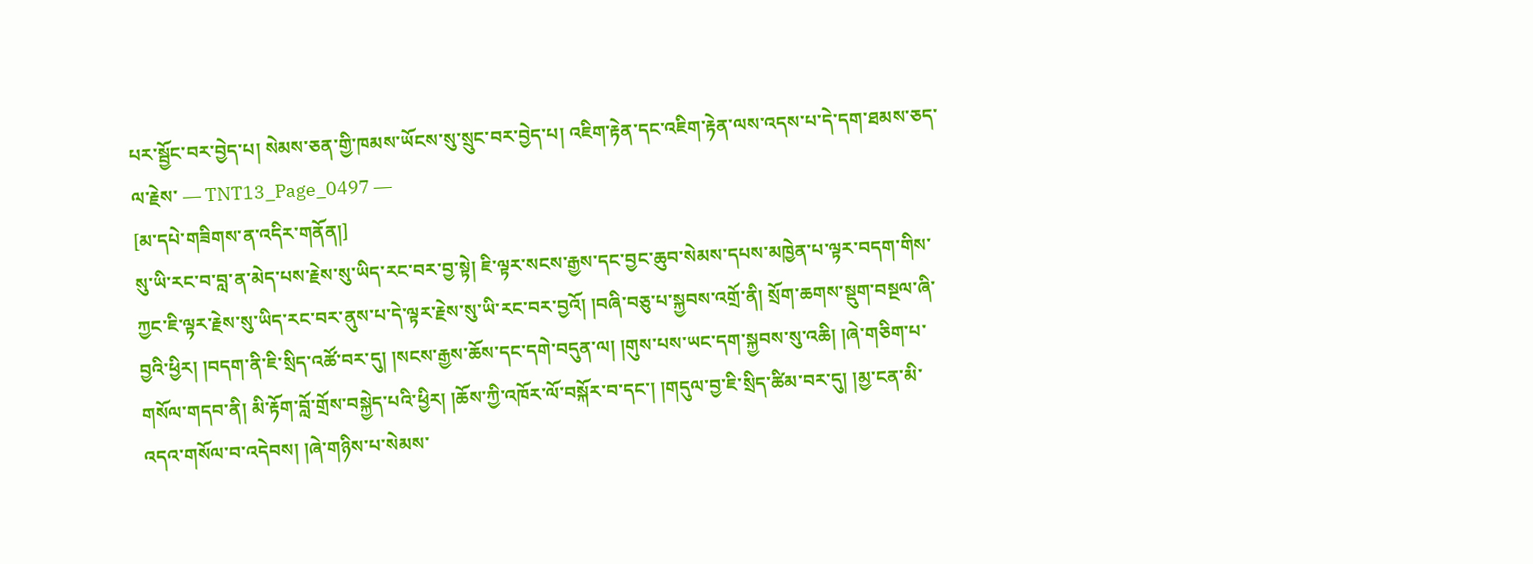པར་སྦྱོང་བར་བྱེད་པ། སེམས་ཅན་གྱི་ཁམས་ཡོངས་སུ་སྲུང་བར་བྱེད་པ། འཇིག་རྟེན་དང་འཇིག་རྟེན་ལས་འདས་པ་དེ་དག་ཐམས་ཅད་ལ་རྗེས་ ― TNT13_Page_0497 ―
[མ་དཔེ་གཟིགས་ན་འདིར་གནོན།]
སུ་ཡི་རང་བ་བླ་ན་མེད་པས་རྗེས་སུ་ཡིད་རང་བར་བྱ་སྟེ། ཇི་ལྟར་སངས་རྒྱས་དང་བྱང་ཆུབ་སེམས་དཔས་མཁྱེན་པ་ལྟར་བདག་གིས་ཀྱང་ཇི་ལྟར་རྗེས་སུ་ཡིད་རང་བར་ནུས་པ་དེ་ལྟར་རྗེས་སུ་ཡི་རང་བར་བྱའོ། །བཞི་བཅུ་པ་སྐྱབས་འགྲོ་ནི། སྲོག་ཆགས་སྡུག་བསྔལ་ཞི་བྱའི་ཕྱིར། །བདག་ནི་ཇི་སྲིད་འཚོ་བར་དུ། །སངས་རྒྱས་ཆོས་དང་དགེ་བདུན་ལ། །གུས་པས་ཡང་དག་སྐྱབས་སུ་འཆི། །ཞེ་གཅིག་པ་གསོལ་གདབ་ནི། མི་རྟོག་བློ་གྲོས་བསྐྱེད་པའི་ཕྱིར། །ཆོས་ཀྱི་འཁོར་ལོ་བསྐོར་བ་དང་། །གདུལ་བྱ་ཇི་སྲིད་ཚིམ་བར་དུ། །མྱ་ངན་མི་འདའ་གསོལ་བ་འདེབས། །ཞེ་གཉིས་པ་སེམས་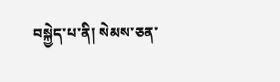བསྐྱེད་པ་ནི། སེམས་ཅན་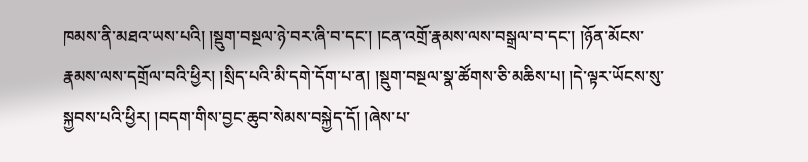ཁམས་ནི་མཐའ་ཡས་པའི། །སྡུག་བསྔལ་ཉེ་བར་ཞི་བ་དང་། །ངན་འགྲོ་རྣམས་ལས་བསྒྲལ་བ་དང་། །ཉོན་མོངས་རྣམས་ལས་དགྲོལ་བའི་ཕྱིར། །སྲིད་པའི་མི་དགེ་དོག་པ་ན། །སྡུག་བསྔལ་སྣ་ཚོགས་ཅི་མཆིས་པ། །དེ་ལྟར་ཡོངས་སུ་སྐྱབས་པའི་ཕྱིར། །བདག་གིས་བྱང་ཆུབ་སེམས་བསྐྱེད་དོ། །ཞེས་པ་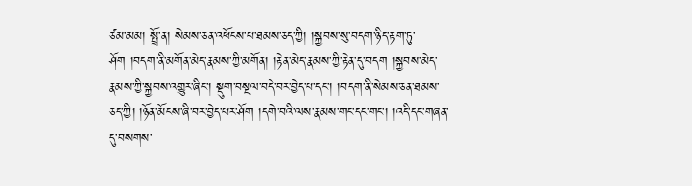ཙམ་མམ། སྤྲོ་ན། སེམས་ཅན་འཕོངས་པ་ཐམས་ཅད་ཀྱི། །སྐྱབས་སུ་བདག་ཉིད་རྟག་ཏུ་ཤོག །བདག་ནི་མགོན་མེད་རྣམས་ཀྱི་མགོན། །རྟེན་མེད་རྣམས་ཀྱི་རྟེན་དུ་བདག །སྐྱབས་མེད་རྣམས་ཀྱི་སྐྱབས་འགྱུར་ཞིང་། སྡུག་བསྔལ་བདེ་བར་བྱེད་པ་དང་། །བདག་ནི་སེམས་ཅན་ཐམས་ཅད་ཀྱི། །ཉོན་མོངས་ཞི་བར་བྱེད་པར་ཤོག །དགེ་བའི་ལས་རྣམས་གང་དང་གང་། །འདི་དང་གཞན་དུ་བསགས་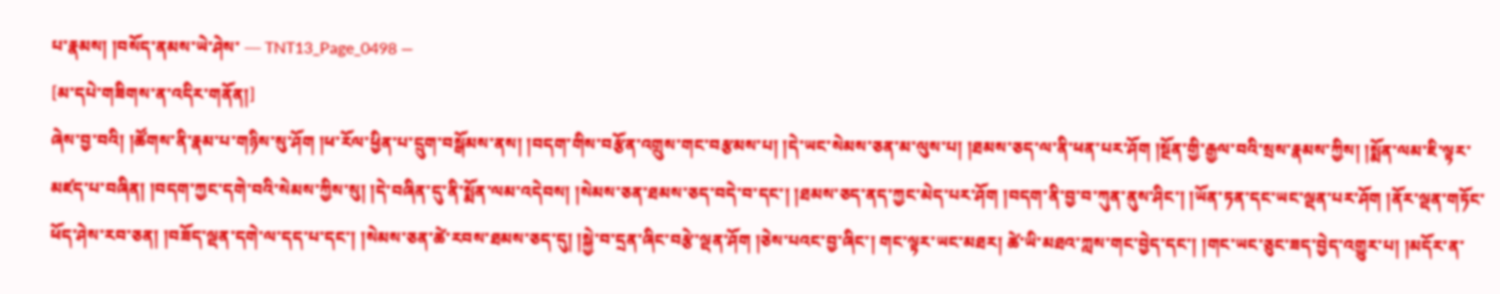པ་རྣམས། །བསོད་ནམས་ཡེ་ཤེས་ ― TNT13_Page_0498 ―
[མ་དཔེ་གཟིགས་ན་འདིར་གནོན།]
ཞེས་བྱ་བའི། །ཚོགས་ནི་རྣམ་པ་གཉིས་སུ་ཤོག །ཕ་རོལ་ཕྱིན་པ་དྲུག་བསྒོམས་ནས། །བདག་གིས་བརྩོན་འགྲུས་གང་བརྩམས་པ། །དེ་ཡང་སེམས་ཅན་མ་ལུས་པ། །ཐམས་ཅད་ལ་ནི་ཕན་པར་ཤོག །སྔོན་གྱི་རྒྱལ་བའི་སྲས་རྣམས་ཀྱིས། །སྨོན་ལམ་ཇི་ལྟར་མཛད་པ་བཞིན། །བདག་ཀྱང་དགེ་བའི་སེམས་ཀྱིས་སུ། །དེ་བཞིན་དུ་ནི་སྨོན་ལམ་འདེབས། །སེམས་ཅན་ཐམས་ཅད་བདེ་བ་དང་། །ཐམས་ཅད་ནད་ཀྱང་མེད་པར་ཤོག །བདག་ནི་བྱ་བ་ཀུན་ནུས་ཤིང་། །ཡོན་ཏན་དང་ཡང་ལྡན་པར་ཤོག །ནོར་ལྡན་གཏོང་ཕོད་ཤེས་རབ་ཅན། །བཟོད་ལྡན་དགེ་ལ་དད་པ་དང་། །སེམས་ཅན་ཚེ་རབས་ཐམས་ཅད་དུ། །སྐྱེ་བ་དྲན་ཞིང་བརྩེ་ལྡན་ཤོག །ཅེས་པའང་བྱ་ཞིང་། གང་ལྟར་ཡང་མཐར། ཚེ་ཡི་མཐའ་ཀླས་གང་བྱེད་དང་། །གང་ཡང་ཅུང་ཟད་བྱེད་འགྱུར་པ། །མདོར་ན་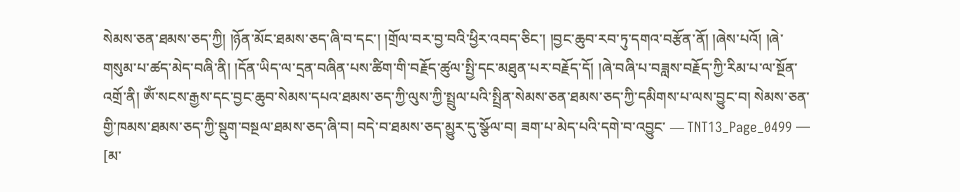སེམས་ཅན་ཐམས་ཅད་ཀྱི། །ཉོན་མོང་ཐམས་ཅད་ཞི་བ་དང་། །གྲོལ་བར་བྱ་བའི་ཕྱིར་འབད་ཅིང་། །བྱང་ཆུབ་རབ་ཏུ་དགའ་བརྩོན་ནོ། །ཞེས་པའོ། །ཞེ་གསུམ་པ་ཚད་མེད་བཞི་ནི། །དོན་ཡིད་ལ་དྲན་བཞིན་པས་ཚིག་གི་བརྗོད་ཚུལ་སྤྱི་དང་མཐུན་པར་བརྗོད་དོ། །ཞེ་བཞི་པ་བཟླས་བརྗོད་ཀྱི་རིམ་པ་ལ་སྔོན་འགྲོ་ནི། ཨོཾ་སངས་རྒྱས་དང་བྱང་ཆུབ་སེམས་དཔའ་ཐམས་ཅད་ཀྱི་ལུས་ཀྱི་སྤྲུལ་པའི་སྤྲིན་སེམས་ཅན་ཐམས་ཅད་ཀྱི་དམིགས་པ་ལས་བྱུང་བ། སེམས་ཅན་གྱི་ཁམས་ཐམས་ཅད་ཀྱི་སྡུག་བསྔལ་ཐམས་ཅད་ཞི་བ། བདེ་བ་ཐམས་ཅད་མྱུར་དུ་སྩོལ་བ། ཟག་པ་མེད་པའི་དགེ་བ་འབྱུང་ ― TNT13_Page_0499 ―
[མ་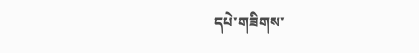དཔེ་གཟིགས་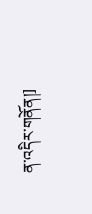ན་འདིར་གནོན།]